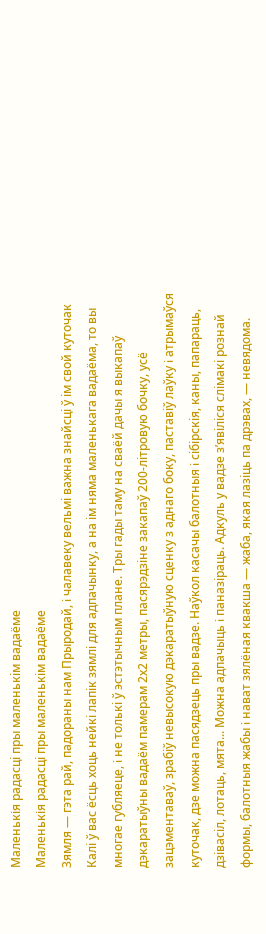Маленькія радасцi пры маленькiм вадаёме
Маленькія радасцi пры маленькiм вадаёме
Зямля — гэта рай, падораны нам Прыродай, i чалавеку вельмi важна знайсцi ў iм свой куточак Калi ў вас ёсць хоць нейкi лапiк зямлi для адпачынку, а на iм няма маленькага вадаёма, то вы многае губляеце, i не толькi ў эстэтычным плане. Тры гады таму на сваёй дачы я выкапаў дэкаратыўны вадаём памерам 2х2 метры, пасярэдзiне закапаў 200-лiтровую бочку, усё зацэментаваў, зрабiў невысокую дэкаратыўную сценку з аднаго боку, паставiў лаўку i атрымаўся куточак, дзе можна пасядзець пры вадзе. Наўкол касачы балотныя i сiбiрскiя, каны, папараць, дзiвасiл, лотаць, мята... Можна адпачыць i паназiраць. Адкуль у вадзе з’явiлiся слiмакi рознай формы, балотныя жабы i нават зялёная квакша — жаба, якая лазiць па дрэвах, — невядома.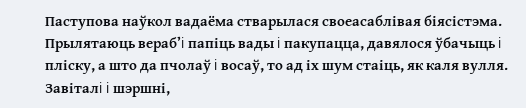Паступова наўкол вадаёма стварылася своеасаблiвая бiясiстэма. Прылятаюць вераб’i папiць вады i пакупацца, давялося ўбачыць i плiску, а што да пчолаў i восаў, то ад iх шум стаiць, як каля вулля. Завiталi i шэршнi,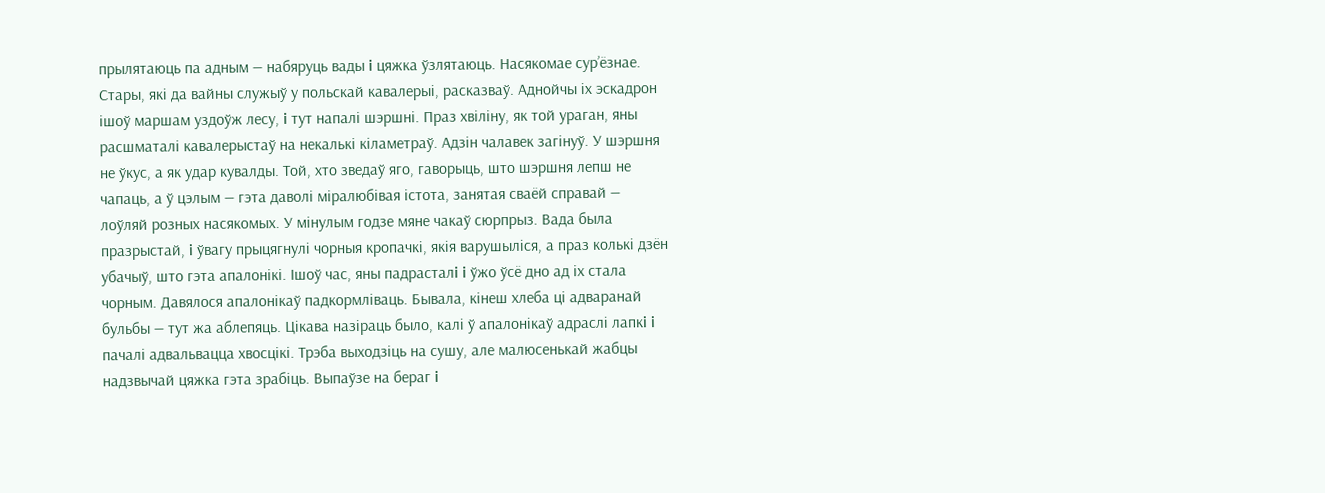прылятаюць па адным — набяруць вады i цяжка ўзлятаюць. Насякомае сур’ёзнае. Стары, якi да вайны служыў у польскай кавалерыi, расказваў. Аднойчы iх эскадрон iшоў маршам уздоўж лесу, i тут напалi шэршнi. Праз хвiлiну, як той ураган, яны расшматалi кавалерыстаў на некалькi кiламетраў. Адзiн чалавек загiнуў. У шэршня не ўкус, а як удар кувалды. Той, хто зведаў яго, гаворыць, што шэршня лепш не чапаць, а ў цэлым — гэта даволi мiралюбiвая iстота, занятая сваёй справай — лоўляй розных насякомых. У мiнулым годзе мяне чакаў сюрпрыз. Вада была празрыстай, i ўвагу прыцягнулi чорныя кропачкi, якiя варушылiся, а праз колькi дзён убачыў, што гэта апалонiкi. Ішоў час, яны падрасталi i ўжо ўсё дно ад iх стала чорным. Давялося апалонiкаў падкормлiваць. Бывала, кiнеш хлеба цi адваранай бульбы — тут жа аблепяць. Цiкава назiраць было, калi ў апалонiкаў адраслi лапкi i пачалi адвальвацца хвосцiкi. Трэба выходзiць на сушу, але малюсенькай жабцы надзвычай цяжка гэта зрабiць. Выпаўзе на бераг i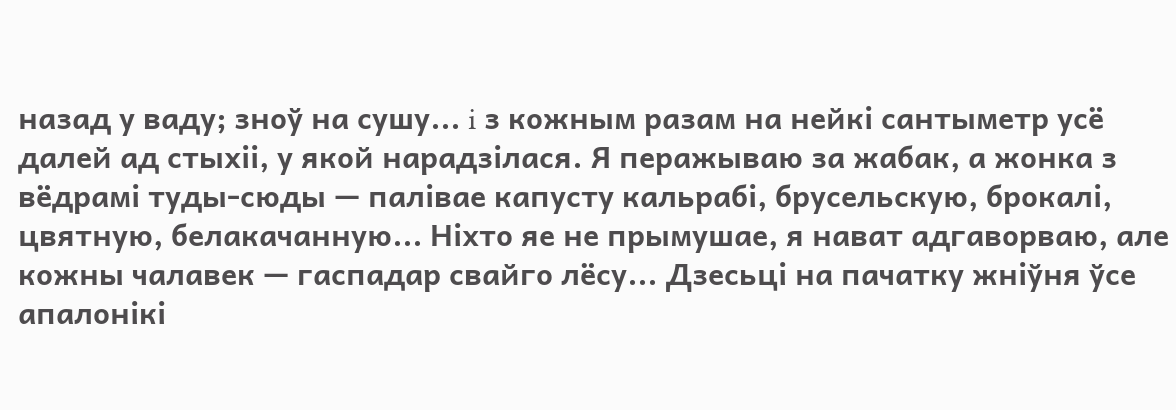назад у ваду; зноў на сушу... i з кожным разам на нейкi сантыметр усё далей ад стыхii, у якой нарадзiлася. Я перажываю за жабак, а жонка з вёдрамi туды-сюды — палiвае капусту кальрабi, брусельскую, брокалi, цвятную, белакачанную... Нiхто яе не прымушае, я нават адгаворваю, але кожны чалавек — гаспадар свайго лёсу... Дзесьцi на пачатку жнiўня ўсе апалонiкi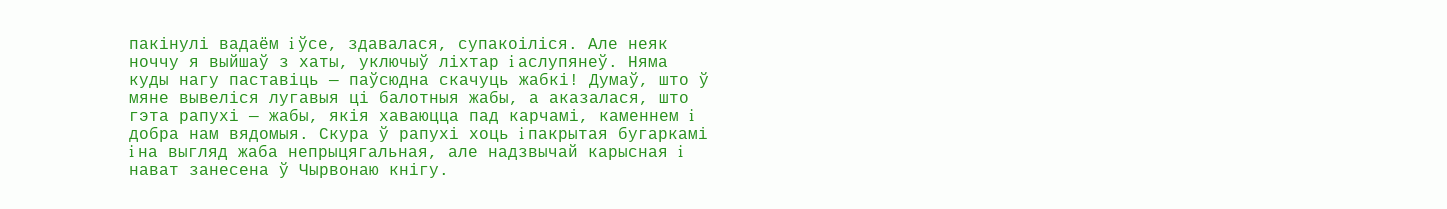пакiнулi вадаём i ўсе, здавалася, супакоiліся. Але неяк ноччу я выйшаў з хаты, уключыў лiхтар i аслупянеў. Няма куды нагу паставiць — паўсюдна скачуць жабкi! Думаў, што ў мяне вывелiся лугавыя цi балотныя жабы, а аказалася, што гэта рапухi — жабы, якiя хаваюцца пад карчамi, каменнем i добра нам вядомыя. Скура ў рапухi хоць i пакрытая бугаркамi i на выгляд жаба непрыцягальная, але надзвычай карысная i нават занесена ў Чырвонаю кнiгу.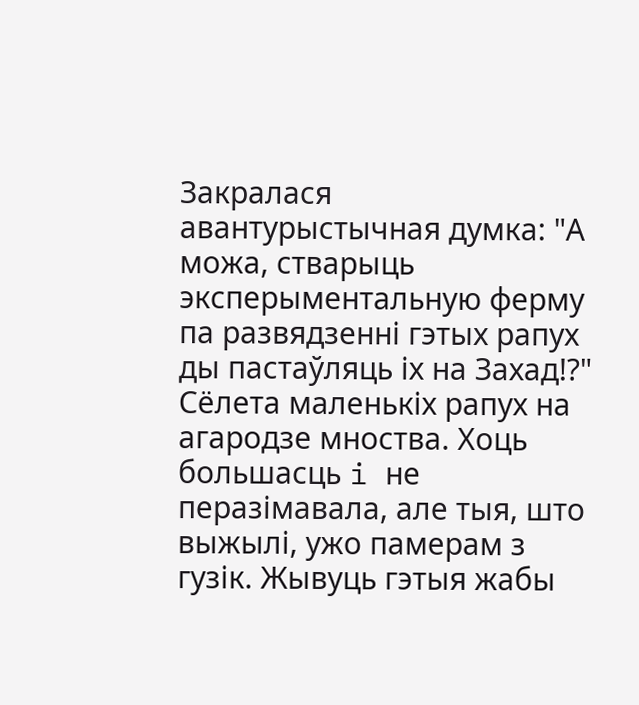Закралася авантурыстычная думка: "А можа, стварыць эксперыментальную ферму па развядзеннi гэтых рапух ды пастаўляць iх на Захад!?" Сёлета маленькiх рапух на агародзе мноства. Хоць большасць i не перазiмавала, але тыя, што выжылi, ужо памерам з гузiк. Жывуць гэтыя жабы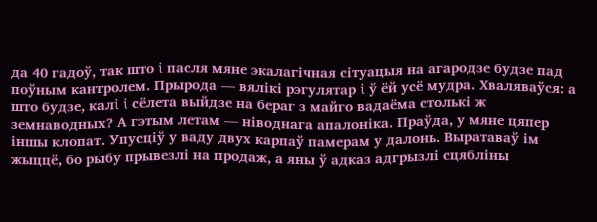да 40 гадоў, так што i пасля мяне экалагiчная сiтуацыя на агародзе будзе пад поўным кантролем. Прырода — вялiкi рэгулятар i ў ёй усё мудра. Хваляваўся: а што будзе, калi i сёлета выйдзе на бераг з майго вадаёма столькi ж земнаводных? А гэтым летам — нiводнага апалонiка. Праўда, у мяне цяпер iншы клопат. Упусцiў у ваду двух карпаў памерам у далонь. Выратаваў iм жыццё, бо рыбу прывезлi на продаж, а яны ў адказ адгрызлi сцяблiны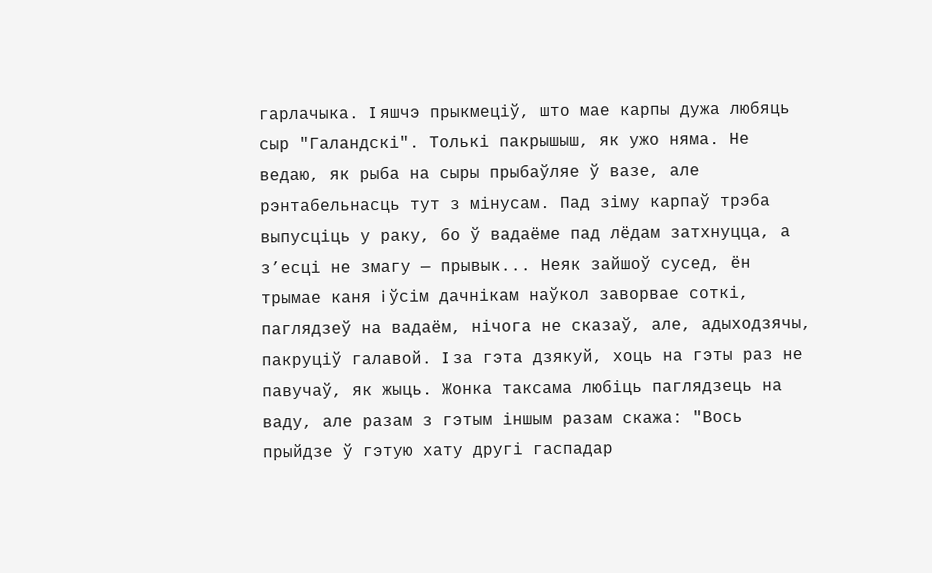гарлачыка. I яшчэ прыкмецiў, што мае карпы дужа любяць сыр "Галандскi". Толькi пакрышыш, як ужо няма. Не ведаю, як рыба на сыры прыбаўляе ў вазе, але рэнтабельнасць тут з мiнусам. Пад зiму карпаў трэба выпусцiць у раку, бо ў вадаёме пад лёдам затхнуцца, а з’есцi не змагу — прывык... Неяк зайшоў сусед, ён трымае каня i ўсiм дачнiкам наўкол заворвае соткi, паглядзеў на вадаём, нiчога не сказаў, але, адыходзячы, пакруцiў галавой. I за гэта дзякуй, хоць на гэты раз не павучаў, як жыць. Жонка таксама любiць паглядзець на ваду, але разам з гэтым iншым разам скажа: "Вось прыйдзе ў гэтую хату другi гаспадар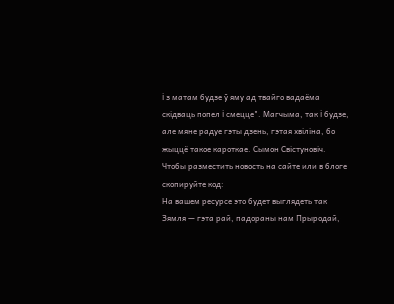i з матам будзе ў яму ад твайго вадаёма скiдваць попел i смецце". Магчыма, так i будзе, але мяне радуе гэты дзень, гэтая хвiлiна, бо жыццё такое кароткае. Сымон Свiстуновiч.
Чтобы разместить новость на сайте или в блоге скопируйте код:
На вашем ресурсе это будет выглядеть так
Зямля — гэта рай, падораны нам Прыродай,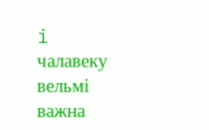i чалавеку вельмi важна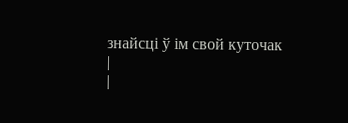знайсцi ў iм свой куточак
|
|